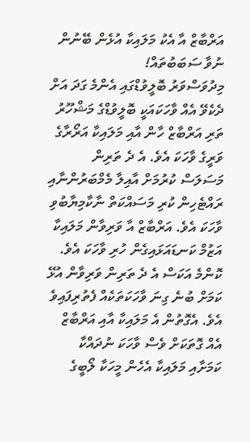އަރްބާޒް އާ އެކު މަލައިކާ އުޅެން ބޭނުން ނުވާ ސަބަބުތައް!
މިދުވަސްވަރު ބޮލީވުޑްގައި އެންމެ ގަދަ އަށް ދެކެވޭ އެއް ވާހަކައަކީ ބޮލީވުޑްގެ މަޝްހޫރު ތަރި އަރްބާޒް ހާން އާއި މަލައިކާ އަރޯރާގެ ވަރީގެ ވާހަކަ އެވެ. އެ ދެ ތަރިން މަސަލަސް ކުރުމަށް އާއިލާ މެމްބަރުންނާއި ރައްޓެހިން ކުރި މަސައްކަތް ނާކާމިޔާބުވި ވާހަކަ އެވެ. އަރްބާޒް އާ ވަރިވާން މަލައިކާ އަޒުމް ކަނޑައަޅައިގެން ހުރި ވާހަކަ އެވެ. ކޮންމެ އަކަސް އެ ދެ ތަރިން ވަރިވާން އުޅޭ ކަމަށް ބުނެ ގިނަ ވާހަކަތަކެއް ފެތުރިފައިވެ އެވެ. އެގޮތުން އެ މަލައިކާ އާއި އަރްބާޒް އެއް ގޮތަކަށް ވެސް ވާހަކަ ނުދައްކާ ކަމަށާއި މަލައިކާ އެހެން މީހަކާ ލޯބީގެ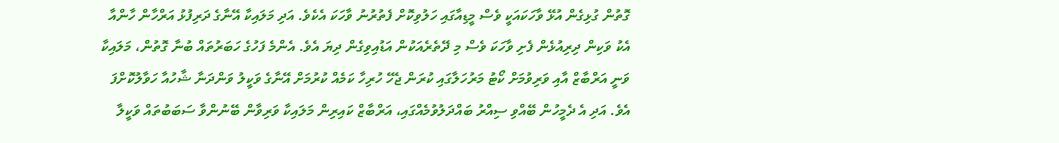ގޮތުން ގުޅިގެން އުޅޭ ވާހަކައަކީ ވެސް މީޑިއާގައި ހަލުވިކޮށް ފެތުރުނު ވާހަކަ އެކެވެ. އަދި މަލައިކާ އޭނާގެ ދަރިފުޅު އަރްހާން ހާންއާ އެކު ވަކިން ދިރިއުޅެން ފެށި ވާހަކަ ވެސް މި ދޭތެރެއަކުން އަޑުއިވިގެން ދިޔަ އެވެ. އެންމެ ފަހުގެ ހަބަރުތައް ބުނާ ގޮތުން، މަލައިކާ ވަނީ އަރްބާޒް އާއި ވަރިވުމަށް ކޯޓު މަރުހަލާގައި ކުރަން ޖެހޭ ހުރިހާ ކަމެއް ކުރުމަށް އޭނާގެ ވަކީލު ވަންދަނާ ޝާހުއާ ހަވާލުކޮށްފަ އެވެ. އަދި އެ ދެމީހުން ބޭއްވި ސިއްރު ބައްދަލުވުމެއްގައި، އަރްބާޒް ކައިރިން މަލައިކާ ވަރިވާން ބޭނުންވާ ސަބަބުތައް ވަކީލާ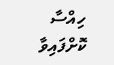ހިއްސާ ކޮށްފައިވާ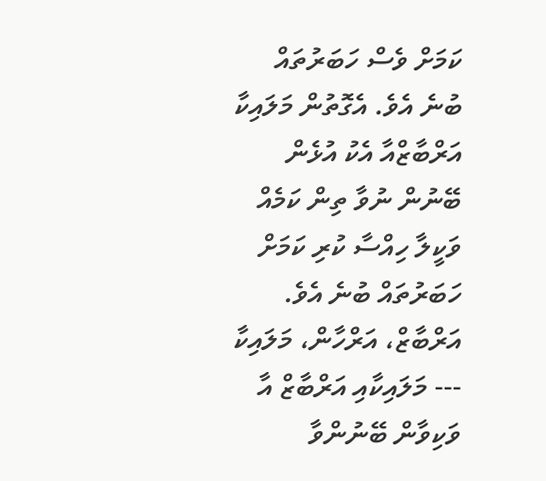ކަމަށް ވެސް ހަބަރުތައް ބުނެ އެވެ. އެގޮތުން މަލައިކާ އަރްބާޒްއާ އެކު އުޅެން ބޭނުން ނުވާ ތިން ކަމެއް ވަކީލާ ހިއްސާ ކުރި ކަމަށް ހަބަރުތައް ބުނެ އެވެ. އަރްބާޒް، އަރްހާން، މަލައިކާ --- މަލައިކާއި އަރްބާޒް އާ ވަކިވާން ބޭނުންވާ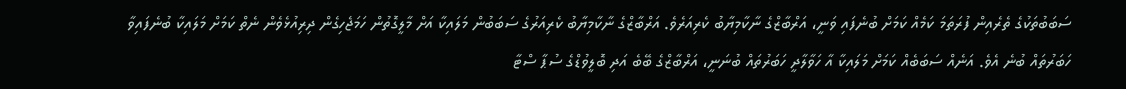ސަބަބުތަކުގެ ތެރެއިން ފުރަތަމަ ކަމެއް ކަމަށް ބުނެފައި ވަނީ، އަރްބާޒްގެ ނާކާމިޔާބު ކެރިއަރެވެ. އަރްބާޒްގެ ނާކާމިޔާބު ކެރިއަރުގެ ސަބަބުން މަލައިކާ އަށް މާލީގޮތުން ހަމަޖެހިގެން ދިރިއުޅެވެން ނެތް ކަމަށް މަލައިކާ ބުނެފައިވާ ހަބަރުތައް ބުނެ އެވެ. އަނެއް ސަބަބެއް ކަމަށް މަލައިކާ އާ ހަވާލާދީ ހަބަރުތައް ބުނަނީ، އަރްބާޒްގެ ބޭބެ އަދި ބޮލީވުޑްގެ ސުޕާ ސްޓާ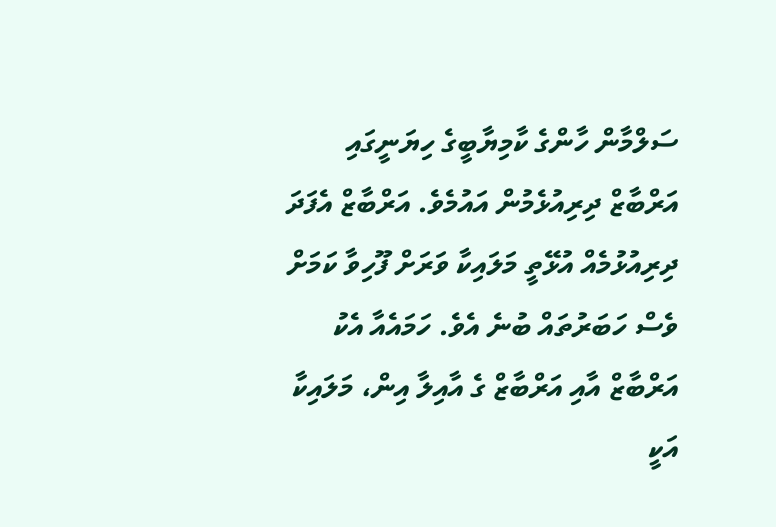ސަލްމާން ހާންގެ ކާމިޔާބީގެ ހިޔަނީގައި އަރްބާޒް ދިރިއުޅެމުން އައުމެވެ. އަރްބާޒް އެފަދަ ދިރިއުޅުމެއް އުޅޭތީ މަލައިކާ ވަރަށް ފޫހިވާ ކަމަށް ވެސް ހަބަރުތައް ބުނެ އެވެ. ހަމައެއާ އެކު އަރްބާޒް އާއި އަރްބާޒް ގެ އާއިލާ އިން، މަލައިކާ އަކީ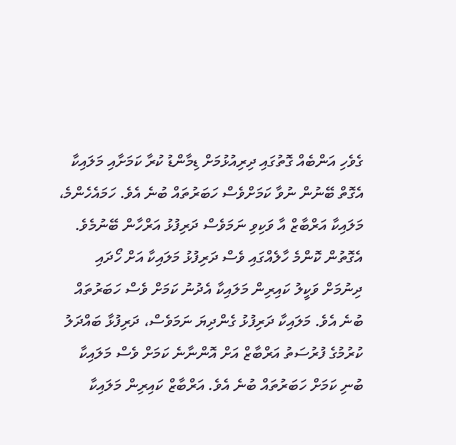ގެވެހި އަންބެއް ގޮތުގައި ދިރިއުޅުމަށް ޑިމާންޑު ކުރާ ކަމަށާއި މަލައިކާ އެގޮތް ބޭނުން ނުވާ ކަމަށްވެސް ހަބަރުތައް ބުނެ އެވެ. ހަމައެހެންމެ، މަލައިކާ އަރްބާޒް އާ ވަކިވި ނަމަވެސް ދަރިފުޅު އަރްހާން ބޭނުމެވެ. އެގޮތުން ކޮންމެ ހާލެއްގައި ވެސް ދަރިފުޅު މަލައިކާ އަށް ހޯދައި ދިނުމަށް ވަކީލު ކައިރިން މަލައިކާ އެދުނު ކަމަށް ވެސް ހަބަރުތައް ބުނެ އެވެ. މަލައިކާ ދަރިފުޅު ގެންދިޔަ ނަމަވެސް، ދަރިފުޅާ ބައްދަލު ކުރުމުގެ ފުރުސަތު އަރްބާޒް އަށް އޮންނާނެ ކަމަށް ވެސް މަލައިކާ ބުނި ކަމަށް ހަބަރުތައް ބުނެ އެވެ. އަރްބާޒް ކައިރިން މަލައިކާ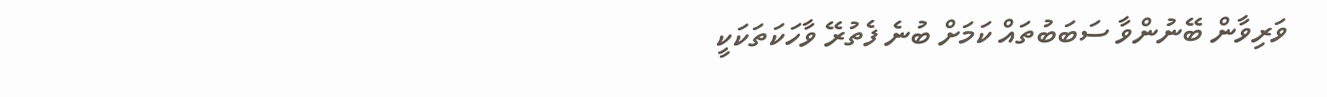ވަރިވާން ބޭނުންވާ ސަބަބުތައް ކަމަށް ބުނެ ފެތުރޭ ވާހަކަތަކަކީ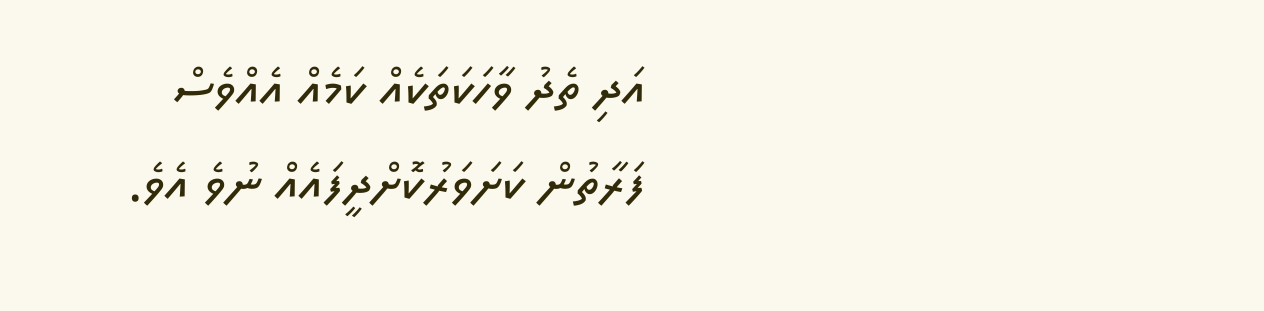އަދި ތެދު ވާހަކަތަކެއް ކަމެއް އެއްވެސް ފަރާތުން ކަށަވަރުކޮށްދީފައެއް ނުވެ އެވެ.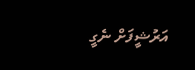އަރުޝީފަށް ނެގީ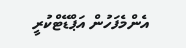އެންމެފަހުން އަޕްޑޭޓްކުރީ